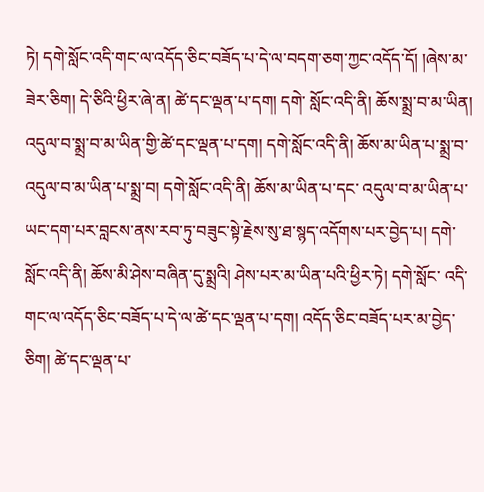ཏེ། དགེ་སློང་འདི་གང་ལ་འདོད་ཅིང་བཟོད་པ་དེ་ལ་བདག་ཅག་ཀྱང་འདོད་དོ། །ཞེས་མ་ཟེར་ཅིག། དེ་ཅིའི་ཕྱིར་ཞེ་ན། ཚེ་དང་ལྡན་པ་དག། དགེ་ སློང་འདི་ནི། ཆོས་སྨྲ་བ་མ་ཡིན། འདུལ་བ་སྨྲ་བ་མ་ཡིན་གྱི་ཚེ་དང་ལྡན་པ་དག། དགེ་སློང་འདི་ནི། ཆོས་མ་ཡིན་པ་སྨྲ་བ་འདུལ་བ་མ་ཡིན་པ་སྨྲ་བ། དགེ་སློང་འདི་ནི། ཆོས་མ་ཡིན་པ་དང་ འདུལ་བ་མ་ཡིན་པ་ཡང་དག་པར་བླངས་ནས་རབ་ཏུ་བཟུང་སྟེ་རྗེས་སུ་ཐ་སྙད་འདོགས་པར་བྱེད་པ། དགེ་སློང་འདི་ནི། ཆོས་མི་ཤེས་བཞིན་དུ་སྨྲའི། ཤེས་པར་མ་ཡིན་པའི་ཕྱིར་ཏེ། དགེ་སློང་ འདི་གང་ལ་འདོད་ཅིང་བཟོད་པ་དེ་ལ་ཚེ་དང་ལྡན་པ་དག། འདོད་ཅིང་བཟོད་པར་མ་བྱེད་ཅིག། ཚེ་དང་ལྡན་པ་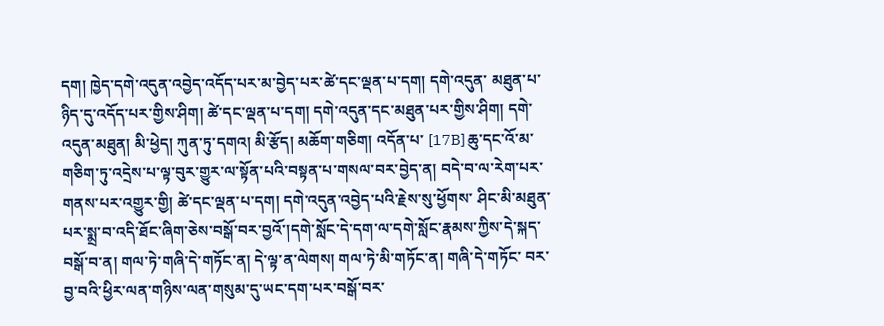དག། ཁྱེད་དགེ་འདུན་འབྱེད་འདོད་པར་མ་བྱེད་པར་ཚེ་དང་ལྡན་པ་དག། དགེ་འདུན་ མཐུན་པ་ཉིད་དུ་འདོད་པར་གྱིས་ཤིག། ཚེ་དང་ལྡན་པ་དག། དགེ་འདུན་དང་མཐུན་པར་གྱིས་ཤིག། དགེ་འདུན་མཐུན། མི་ཕྱེད། ཀུན་ཏུ་དགའ། མི་རྩོད། མཆོག་གཅིག། འདོན་པ་ [17B] ཆུ་དང་འོ་མ་གཅིག་ཏུ་འདྲེས་པ་ལྟ་བུར་གྱུར་ལ་སྟོན་པའི་བསྟན་པ་གསལ་བར་བྱེད་ན། བདེ་བ་ལ་རེག་པར་གནས་པར་འགྱུར་གྱི། ཚེ་དང་ལྡན་པ་དག། དགེ་འདུན་འབྱེད་པའི་རྗེས་སུ་ཕྱོགས་ ཤིང་མི་མཐུན་པར་སྨྲ་བ་འདི་ཐོང་ཞིག་ཅེས་བསྒོ་བར་བྱའོ་།དགེ་སློང་དེ་དག་ལ་དགེ་སློང་རྣམས་ཀྱིས་དེ་སྐད་བསྒོ་བ་ན། གལ་ཏེ་གཞི་དེ་གཏོང་ན། དེ་ལྟ་ན་ལེགས། གལ་ཏེ་མི་གཏོང་ན། གཞི་དེ་གཏོང་ བར་བྱ་བའི་ཕྱིར་ལན་གཉིས་ལན་གསུམ་དུ་ཡང་དག་པར་བསྒོ་བར་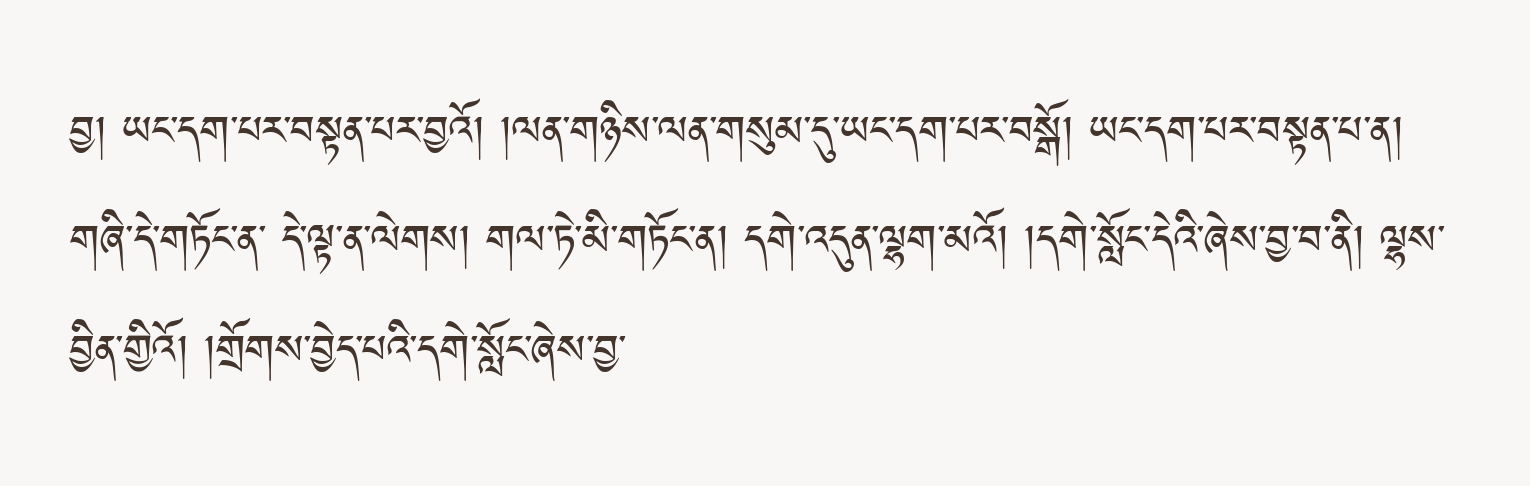བྱ། ཡང་དག་པར་བསྟན་པར་བྱའོ། །ལན་གཉིས་ལན་གསུམ་དུ་ཡང་དག་པར་བསྒོ། ཡང་དག་པར་བསྟན་པ་ན། གཞི་དེ་གཏོང་ན་ དེ་ལྟ་ན་ལེགས། གལ་ཏེ་མི་གཏོང་ན། དགེ་འདུན་ལྷག་མའོ། །དགེ་སློང་དེའི་ཞེས་བྱ་བ་ནི། ལྷས་བྱིན་གྱིའོ། །གྲོགས་བྱེད་པའི་དགེ་སློང་ཞེས་བྱ་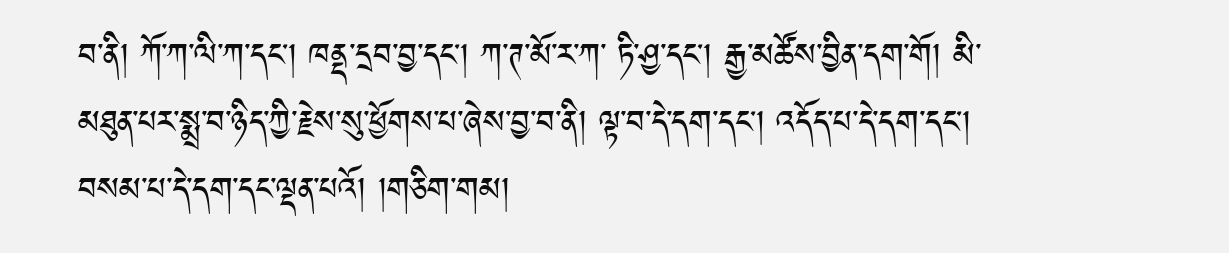བ་ནི། ཀོ་ཀ་ལི་ཀ་དང། ཁནྡ་དྲབ་བྱ་དང། ཀ་ཊ་མོ་ར་ཀ་ ཏི་ཤྱ་དང། རྒྱ་མཚོས་བྱིན་དག་གོ། མི་མཐུན་པར་སྨྲ་བ་ཉིད་ཀྱི་རྗེས་སུ་ཕྱོགས་པ་ཞེས་བྱ་བ་ནི། ལྟ་བ་དེ་དག་དང། འདོད་པ་དེ་དག་དང། བསམ་པ་དེ་དག་དང་ལྡན་པའོ། །གཅིག་གམ།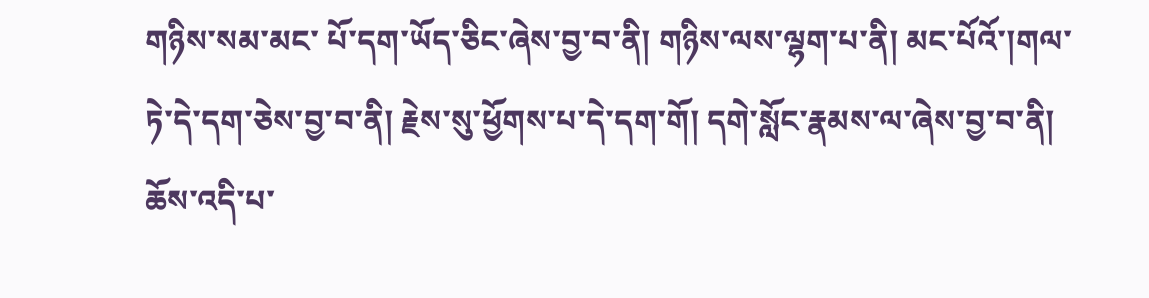གཉིས་སམ་མང་ པོ་དག་ཡོད་ཅིང་ཞེས་བྱ་བ་ནི། གཉིས་ལས་ལྷག་པ་ནི། མང་པོའོ་།གལ་ཏེ་དེ་དག་ཅེས་བྱ་བ་ནི། རྗེས་སུ་ཕྱོགས་པ་དེ་དག་གོ། དགེ་སློང་རྣམས་ལ་ཞེས་བྱ་བ་ནི། ཆོས་འདི་པ་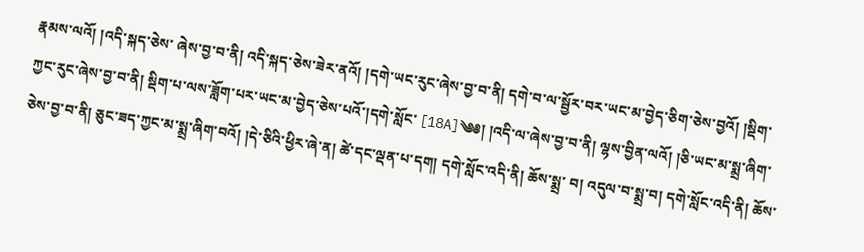རྣམས་ལའོ། །འདི་སྐད་ཅེས་ ཞེས་བྱ་བ་ནི། འདི་སྐད་ཅེས་ཟེར་ནའོ། །དགེ་ཡང་རུང་ཞེས་བྱ་བ་ནི། དགེ་བ་ལ་སྦྱོར་བར་ཡང་མ་བྱེད་ཅིག་ཅེས་བྱའོ། །སྡིག་ཀྱང་རུང་ཞེས་བྱ་བ་ནི། སྡིག་པ་ལས་ཟློག་པར་ཡང་མ་བྱེད་ཅེས་པའོ་།དགེ་སློང་ [18A]༄༅། །འདི་ལ་ཞེས་བྱ་བ་ནི། ལྷས་བྱིན་ལའོ། །ཅི་ཡང་མ་སྨྲ་ཞིག་ཅེས་བྱ་བ་ནི། ཅུང་ཟད་ཀྱང་མ་སྨྲ་ཞིག་བའོ། །དེ་ཅིའི་ཕྱིར་ཞེ་ན། ཚེ་དང་ལྡན་པ་དག། དགེ་སློང་འདི་ནི། ཆོས་སྨྲ་ བ། འདུལ་བ་སྨྲ་བ། དགེ་སློང་འདི་ནི། ཆོས་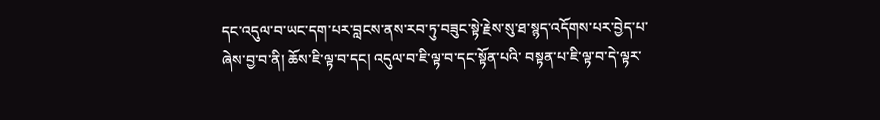དང་འདུལ་བ་ཡང་དག་པར་བླངས་ནས་རབ་ཏུ་བཟུང་སྟེ་རྗེས་སུ་ཐ་སྙད་འདོགས་པར་བྱེད་པ་ཞེས་བྱ་བ་ནི། ཆོས་ཇི་ལྟ་བ་དང། འདུལ་བ་ཇི་ལྟ་བ་དང་སྟོན་པའི་ བསྟན་པ་ཇི་ལྟ་བ་དེ་ལྟར་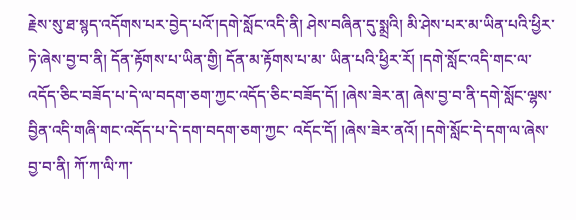རྗེས་སུ་ཐ་སྙད་འདོགས་པར་བྱེད་པའོ་།དགེ་སློང་འདི་ནི། ཤེས་བཞིན་དུ་སྨྲའི། མི་ཤེས་པར་མ་ཡིན་པའི་ཕྱིར་ཏེ་ཞེས་བྱ་བ་ནི། དོན་རྟོགས་པ་ཡིན་གྱི། དོན་མ་རྟོགས་པ་མ་ ཡིན་པའི་ཕྱིར་རོ། །དགེ་སློང་འདི་གང་ལ་འདོད་ཅིང་བཟོད་པ་དེ་ལ་བདག་ཅག་ཀྱང་འདོད་ཅིང་བཟོད་དོ། །ཞེས་ཟེར་ན། ཞེས་བྱ་བ་ནི་དགེ་སློང་ལྷས་བྱིན་འདི་གཞི་གང་འདོད་པ་དེ་དག་བདག་ཅག་ཀྱང་ འདོང་དོ། །ཞེས་ཟེར་ནའོ། །དགེ་སློང་དེ་དག་ལ་ཞེས་བྱ་བ་ནི། ཀོ་ཀ་ལི་ཀ་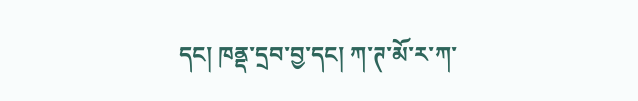དང། ཁནྡ་དྲབ་བྱ་དང། ཀ་ཊ་མོ་ར་ཀ་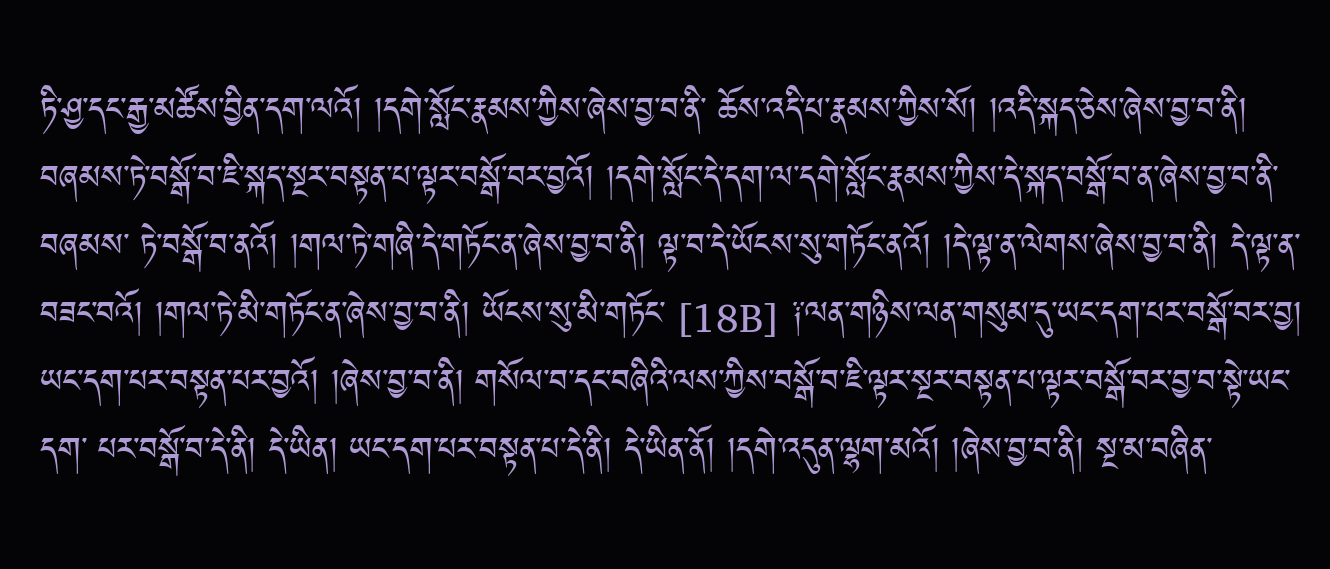ཏི་ཤྱ་དང་རྒྱ་མཚོས་བྱིན་དག་ལའོ། །དགེ་སློང་རྣམས་ཀྱིས་ཞེས་བྱ་བ་ནི་ ཆོས་འདི་པ་རྣམས་ཀྱིས་སོ། །འདི་སྐད་ཅེས་ཞེས་བྱ་བ་ནི། བཞམས་ཏེ་བསྒོ་བ་ཇི་སྐད་སྔར་བསྟན་པ་ལྟར་བསྒོ་བར་བྱའོ། །དགེ་སློང་དེ་དག་ལ་དགེ་སློང་རྣམས་ཀྱིས་དེ་སྐད་བསྒོ་བ་ན་ཞེས་བྱ་བ་ནི་བཞམས་ ཏེ་བསྒོ་བ་ནའོ། །གལ་ཏེ་གཞི་དེ་གཏོང་ན་ཞེས་བྱ་བ་ནི། ལྟ་བ་དེ་ཡོངས་སུ་གཏོང་ནའོ། །དེ་ལྟ་ན་ལེགས་ཞེས་བྱ་བ་ནི། དེ་ལྟ་ན་བཟང་བའོ། །གལ་ཏེ་མི་གཏོང་ན་ཞེས་བྱ་བ་ནི། ཡོངས་སུ་མི་གཏོང་ [18B] ༑ལན་གཉིས་ལན་གསུམ་དུ་ཡང་དག་པར་བསྒོ་བར་བྱ། ཡང་དག་པར་བསྟན་པར་བྱའོ། །ཞེས་བྱ་བ་ནི། གསོལ་བ་དང་བཞིའི་ལས་ཀྱིས་བསྒོ་བ་ཇི་ལྟར་སྔར་བསྟན་པ་ལྟར་བསྒོ་བར་བྱ་བ་སྟེ་ཡང་དག་ པར་བསྒོ་བ་དེ་ནི། དེ་ཡིན། ཡང་དག་པར་བསྟན་པ་དེ་ནི། དེ་ཡིན་ནོ། །དགེ་འདུན་ལྷག་མའོ། །ཞེས་བྱ་བ་ནི། སྔ་མ་བཞིན་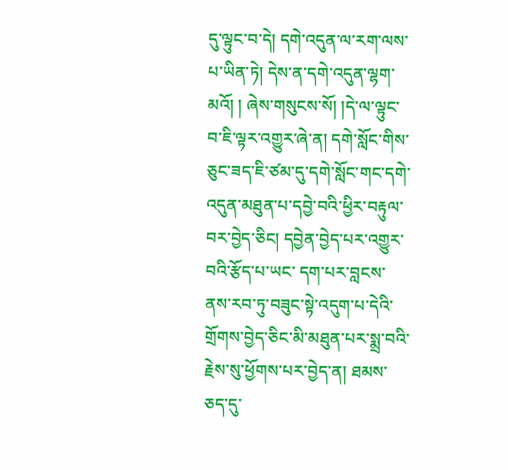དུ་ལྟུང་བ་དེ། དགེ་འདུན་ལ་རག་ལས་པ་ཡིན་ཏེ། དེས་ན་དགེ་འདུན་ལྷག་མའོ། ། ཞེས་གསུངས་སོ། །དེ་ལ་ལྟུང་བ་ཇི་ལྟར་འགྱུར་ཞེ་ན། དགེ་སློང་གིས་ཅུང་ཟད་ཇི་ཙམ་དུ་དགེ་སློང་གང་དགེ་འདུན་མཐུན་པ་དབྱེ་བའི་ཕྱིར་བརྟུལ་བར་བྱེད་ཅིང། དབྱེན་བྱེད་པར་འགྱུར་བའི་རྩོད་པ་ཡང་ དག་པར་བླངས་ནས་རབ་ཏུ་བཟུང་སྟེ་འདུག་པ་དེའི་གྲོགས་བྱེད་ཅིང་མི་མཐུན་པར་སྨྲ་བའི་རྗེས་སུ་ཕྱོགས་པར་བྱེད་ན། ཐམས་ཅད་དུ་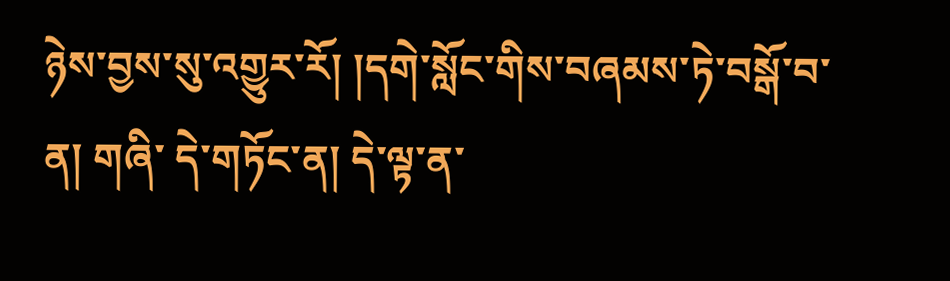ཉེས་བྱས་སུ་འགྱུར་རོ། །དགེ་སློང་གིས་བཞམས་ཏེ་བསྒོ་བ་ན། གཞི་ དེ་གཏོང་ན། དེ་ལྟ་ན་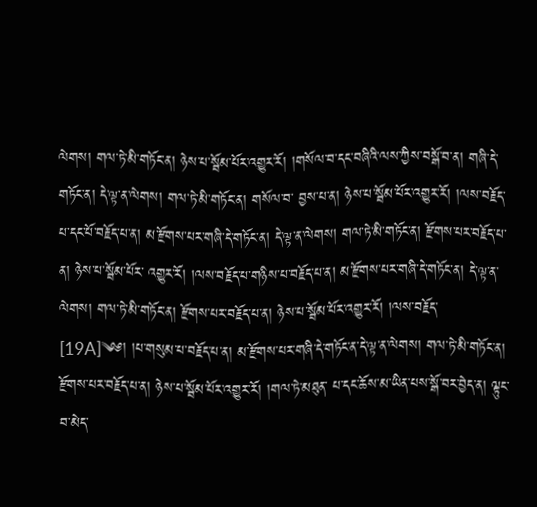ལེགས། གལ་ཏེ་མི་གཏོང་ན། ཉེས་པ་སྦོམ་པོར་འགྱུར་རོ། །གསོལ་བ་དང་བཞིའི་ལས་ཀྱིས་བསྒོ་བ་ན། གཞི་དེ་གཏོང་ན། དེ་ལྟ་ན་ལེགས། གལ་ཏེ་མི་གཏོང་ན། གསོལ་བ་ བྱས་པ་ན། ཉེས་པ་སྦོམ་པོར་འགྱུར་རོ། །ལས་བརྗོད་པ་དང་པོ་བརྗོད་པ་ན། མ་རྫོགས་པར་གཞི་དེ་གཏོང་ན། དེ་ལྟ་ན་ལེགས། གལ་ཏེ་མི་གཏོང་ན། རྫོགས་པར་བརྗོད་པ་ན། ཉེས་པ་སྦོམ་པོར་ འགྱུར་རོ། །ལས་བརྗོད་པ་གཉིས་པ་བརྗོད་པ་ན། མ་རྫོགས་པར་གཞི་དེ་གཏོང་ན། དེ་ལྟ་ན་ལེགས། གལ་ཏེ་མི་གཏོང་ན། རྫོགས་པར་བརྗོད་པ་ན། ཉེས་པ་སྦོམ་པོར་འགྱུར་རོ། །ལས་བརྗོད་ [19A]༄༅། །པ་གསུམ་པ་བརྗོད་པ་ན། མ་རྫོགས་པར་གཞི་དེ་གཏོང་ན་དེ་ལྟ་ན་ལེགས། གལ་ཏེ་མི་གཏོང་ན། རྫོགས་པར་བརྗོད་པ་ན། ཉེས་པ་སྦོམ་པོར་འགྱུར་རོ། །གལ་ཏེ་མཐུན་ པ་དང་ཆོས་མ་ཡིན་པས་སྒོ་བར་བྱེད་ན། ལྟུང་བ་མེད་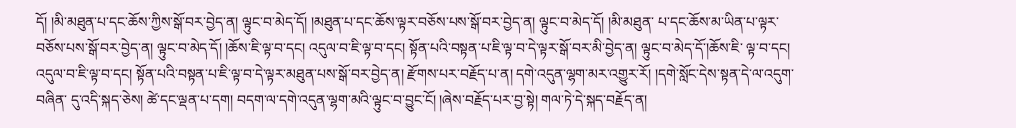དོ། །མི་མཐུན་པ་དང་ཆོས་ཀྱིས་སྒོ་བར་བྱེད་ན། ལྟུང་བ་མེད་དོ། །མཐུན་པ་དང་ཆོས་ལྟར་བཅོས་པས་སྒོ་བར་བྱེད་ན། ལྟུང་བ་མེད་དོ། །མི་མཐུན་ པ་དང་ཆོས་མ་ཡིན་པ་ལྟར་བཅོས་པས་སྒོ་བར་བྱེད་ན། ལྟུང་བ་མེད་དོ། །ཆོས་ཇི་ལྟ་བ་དང། འདུལ་བ་ཇི་ལྟ་བ་དང། སྟོན་པའི་བསྟན་པ་ཇི་ལྟ་བ་དེ་ལྟར་སྒོ་བར་མི་བྱེད་ན། ལྟུང་བ་མེད་དོ་།ཆོས་ཇི་ ལྟ་བ་དང། འདུལ་བ་ཇི་ལྟ་བ་དང། སྟོན་པའི་བསྟན་པ་ཇི་ལྟ་བ་དེ་ལྟར་མཐུན་པས་སྒོ་བར་བྱེད་ན། རྫོགས་པར་བརྗོད་པ་ན། དགེ་འདུན་ལྷག་མར་འགྱུར་རོ། །དགེ་སློང་དེས་སྟན་དེ་ལ་འདུག་བཞིན་ དུ་འདི་སྐད་ཅེས། ཚེ་དང་ལྡན་པ་དག། བདག་ལ་དགེ་འདུན་ལྷག་མའི་ལྟུང་བ་བྱུང་ངོ། །ཞེས་བརྗོད་པར་བྱ་སྟེ། གལ་ཏེ་དེ་སྐད་བརྗོད་ན།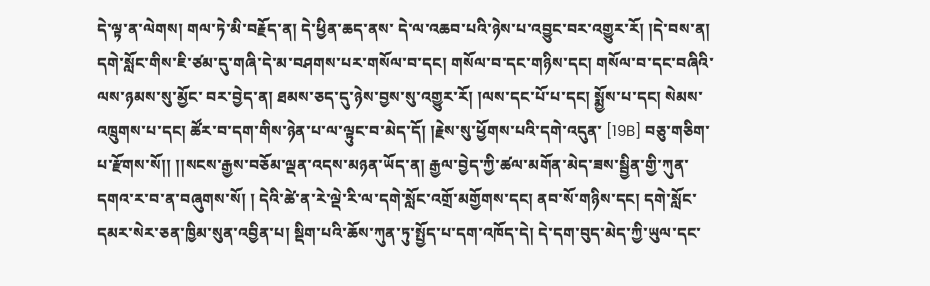དེ་ལྟ་ན་ལེགས། གལ་ཏེ་མི་བརྗོད་ན། དེ་ཕྱིན་ཆད་ནས་ དེ་ལ་འཆབ་པའི་ཉེས་པ་འབྱུང་བར་འགྱུར་རོ། །དེ་བས་ན། དགེ་སློང་གིས་ཇི་ཙམ་དུ་གཞི་དེ་མ་བཤགས་པར་གསོལ་བ་དང། གསོལ་བ་དང་གཉིས་དང། གསོལ་བ་དང་བཞིའི་ལས་ཉམས་སུ་མྱོང་ བར་བྱེད་ན། ཐམས་ཅད་དུ་ཉེས་བྱས་སུ་འགྱུར་རོ། །ལས་དང་པོ་པ་དང། སྨྱོས་པ་དང། སེམས་འཁྲུགས་པ་དང། ཚོར་བ་དག་གིས་ཉེན་པ་ལ་ལྟུང་བ་མེད་དོ། །རྗེས་སུ་ཕྱོགས་པའི་དགེ་འདུན་ [19B] བཅུ་གཅིག་པ་རྫོགས་སོ།། །།སངས་རྒྱས་བཅོམ་ལྡན་འདས་མཉན་ཡོད་ན། རྒྱལ་བྱེད་ཀྱི་ཚལ་མགོན་མེད་ཟས་སྦྱིན་གྱི་ཀུན་དགའ་ར་བ་ན་བཞུགས་སོ། ། དེའི་ཚེ་ན་རེ་ལྡེ་རི་ལ་དགེ་སློང་འགྲོ་མགྱོགས་དང། ནབ་སོ་གཉིས་དང། དགེ་སློང་དམར་སེར་ཅན་ཁྱིམ་སུན་འབྱིན་པ། སྡིག་པའི་ཆོས་ཀུན་ཏུ་སྤྱོད་པ་དག་འཁོད་དེ། དེ་དག་བུད་མེད་ཀྱི་ཡུལ་དང་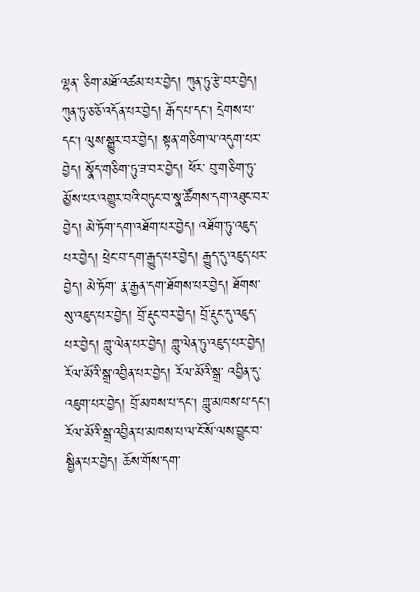ལྷན་ ཅིག་མཐོ་འཚམ་པར་བྱེད། ཀུན་ཏུ་རྩེ་བར་བྱེད། ཀུན་ཏུ་ཅ་ཅོ་འདོན་པར་བྱེད། རྒོད་པ་དང། དྲེགས་པ་དང། ལུས་སྒྱུར་བར་བྱེད། སྟན་གཅིག་ལ་འདུག་པར་བྱེད། སྣོད་གཅིག་ཏུ་ཟ་བར་བྱེད། ཕོར་ བུ་གཅིག་ཏུ་མྱོས་པར་འགྱུར་བའི་བཏུང་བ་སྣ་ཚོགས་དག་འཐུང་བར་བྱེད། མེ་ཏོག་དག་འཐོག་པར་བྱེད། འཐོག་ཏུ་འཇུད་པར་བྱེད། ཕྲེང་བ་དག་རྒྱུད་པར་བྱེད། རྒྱུད་དུ་འཇུད་པར་བྱེད། མེ་ཏོག་ རྣ་རྒྱན་དག་ཐོགས་པར་བྱེད། ཐོགས་སུ་འཇུད་པར་བྱེད། བྲོ་རྡུང་བར་བྱེད། བྲོ་རྡུང་དུ་འཇུད་པར་བྱེད། གླུ་ལེན་པར་བྱེད། གླུ་ལེན་ཏུ་འཇུད་པར་བྱེད། རོལ་མོའི་སྒྲ་འབྱིན་པར་བྱེད། རོལ་མོའི་སྒྲ་ འབྱིན་དུ་འཇུག་པར་བྱེད། བྲོ་མཁས་པ་དང། གླུ་མཁས་པ་དང། རོལ་མོའི་སྒྲ་འབྱིན་པ་མཁས་པ་ལ་ངོ་སོ་ལས་བྱུང་བ་སྦྱིན་པར་བྱེད། ཆོས་གོས་དག་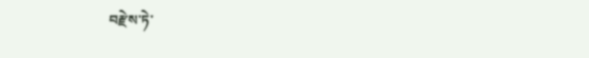བརྫེས་ཏེ་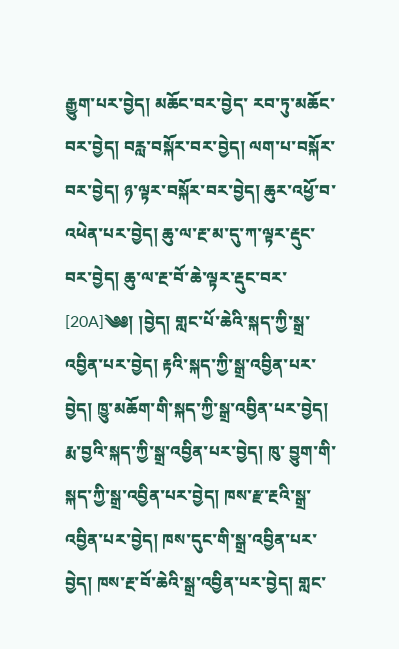རྒྱུག་པར་བྱེད། མཆོང་བར་བྱེད་ རབ་ཏུ་མཆོང་བར་བྱེད། བརླ་བསྐོར་བར་བྱེད། ལག་པ་བསྐོར་བར་བྱེད། ཉ་ལྟར་བསྐོར་བར་བྱེད། ཆུར་འཕྱོ་བ་འཕེན་པར་བྱེད། ཆུ་ལ་རྔ་མ་དུ་ཀ་ལྟར་རྡུང་བར་བྱེད། ཆུ་ལ་རྔ་བོ་ཆེ་ལྟར་རྡུང་བར་ [20A]༄༅། །བྱེད། གླང་པོ་ཆེའི་སྐད་ཀྱི་སྒྲ་འབྱིན་པར་བྱེད། རྟའི་སྐད་ཀྱི་སྒྲ་འབྱིན་པར་བྱེད། ཁྱུ་མཆོག་གི་སྐད་ཀྱི་སྒྲ་འབྱིན་པར་བྱེད། རྨ་བྱའི་སྐད་ཀྱི་སྒྲ་འབྱིན་པར་བྱེད། ཁུ་ བྱུག་གི་སྐད་ཀྱི་སྒྲ་འབྱིན་པར་བྱེད། ཁས་རྫ་རྔའི་སྒྲ་འབྱིན་པར་བྱེད། ཁས་དུང་གི་སྒྲ་འབྱིན་པར་བྱེད། ཁས་རྔ་བོ་ཆེའི་སྒྲ་འབྱིན་པར་བྱེད། གླང་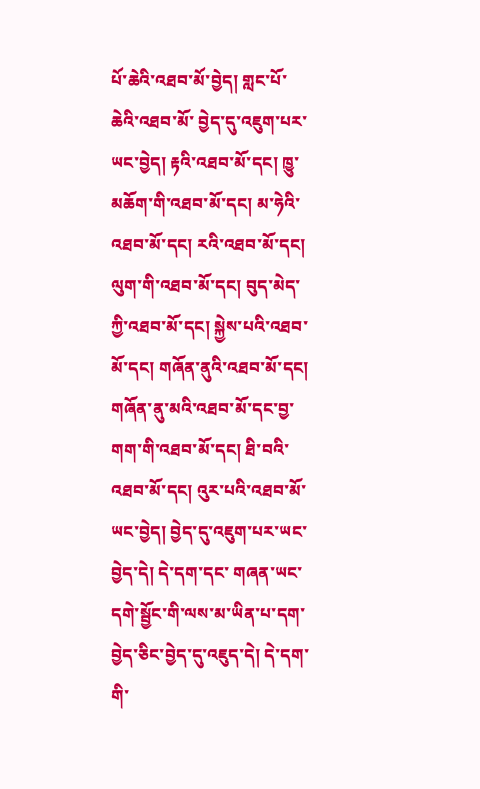པོ་ཆེའི་འཐབ་མོ་བྱེད། གླང་པོ་ཆེའི་འཐབ་མོ་ བྱེད་དུ་འཇུག་པར་ཡང་བྱེད། རྟའི་འཐབ་མོ་དང། ཁྱུ་མཆོག་གི་འཐབ་མོ་དང། མ་ཧེའི་འཐབ་མོ་དང། རའི་འཐབ་མོ་དང། ལུག་གི་འཐབ་མོ་དང། བུད་མེད་ཀྱི་འཐབ་མོ་དང། སྐྱེས་པའི་འཐབ་ མོ་དང། གཞོན་ནུའི་འཐབ་མོ་དང། གཞོན་ནུ་མའི་འཐབ་མོ་དང་བྱ་གག་གི་འཐབ་མོ་དང། ཐི་བའི་འཐབ་མོ་དང། འུར་པའི་འཐབ་མོ་ཡང་བྱེད། བྱེད་དུ་འཇུག་པར་ཡང་བྱེད་དེ། དེ་དག་དང་ གཞན་ཡང་དགེ་སྦྱོང་གི་ལས་མ་ཡིན་པ་དག་བྱེད་ཅིང་བྱེད་དུ་འཇུད་དེ། དེ་དག་གི་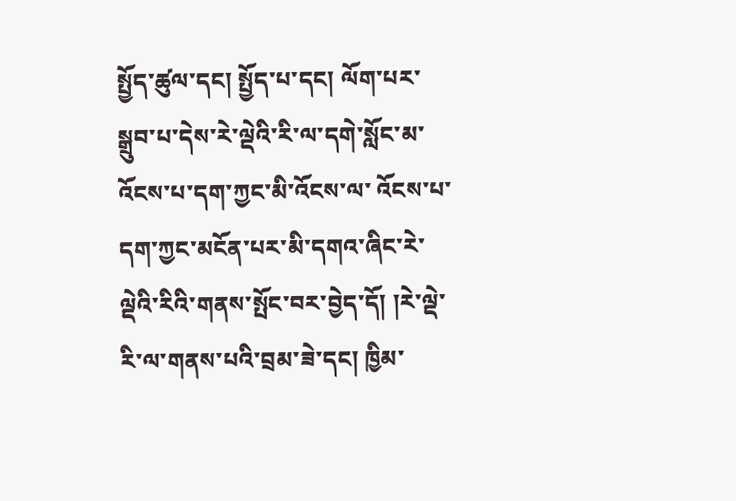སྤྱོད་ཚུལ་དང། སྤྱོད་པ་དང། ལོག་པར་སྒྲུབ་པ་དེས་རེ་ལྡེའི་རི་ལ་དགེ་སློང་མ་འོངས་པ་དག་ཀྱང་མི་འོངས་ལ་ འོངས་པ་དག་ཀྱང་མངོན་པར་མི་དགའ་ཞིང་རེ་ལྡེའི་རིའི་གནས་སྤོང་བར་བྱེད་དོ། །རེ་ལྡེ་རི་ལ་གནས་པའི་བྲམ་ཟེ་དང། ཁྱིམ་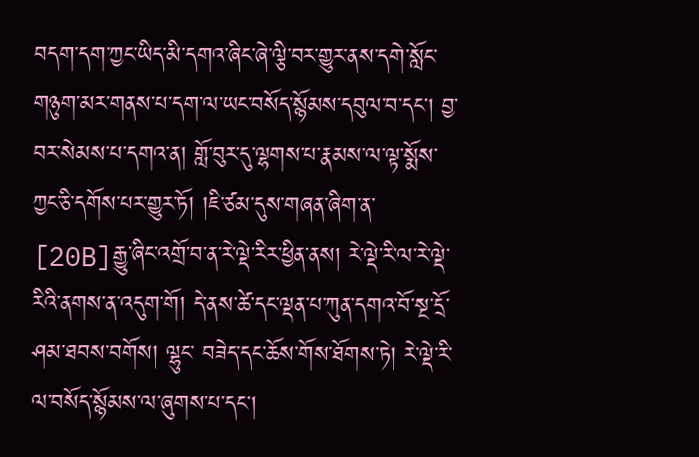བདག་དག་ཀྱང་ཡིད་མི་དགའ་ཞིང་ཞེ་ལྕི་བར་གྱུར་ནས་དགེ་སློང་ གཉུག་མར་གནས་པ་དག་ལ་ཡང་བསོད་སྙོམས་དབུལ་བ་དང། བྱ་བར་སེམས་པ་དགའ་ན། གློ་བུར་དུ་ལྷགས་པ་རྣམས་ལ་ལྟ་སྨོས་ཀྱང་ཅི་དགོས་པར་གྱུར་ཏོ། །ཇི་ཙམ་དུས་གཞན་ཞིག་ན་ [20B]རྒྱུ་ཞིང་འགྲོ་བ་ན་རེ་ལྡེ་རིར་ཕྱིན་ནས། རེ་ལྡེ་རི་ལ་རེ་ལྡེ་རིའི་ནགས་ན་འདུག་གོ། དེ་ནས་ཚེ་དང་ལྡན་པ་ཀུན་དགའ་བོ་སྔ་དྲོ་ཤམ་ཐབས་བགོས། ལྷུང་ བཟེད་དང་ཆོས་གོས་ཐོགས་ཏེ། རེ་ལྡེ་རི་ལ་བསོད་སྙོམས་ལ་ཞུགས་པ་དང།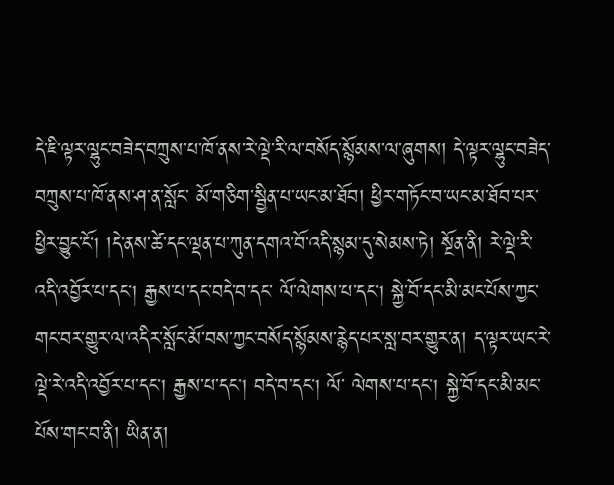དེ་ཇི་ལྟར་ལྷུང་བཟེད་བཀྲུས་པ་ཁོ་ནས་རེ་ལྡེ་རི་ལ་བསོད་སྙོམས་ལ་ཞུགས། དེ་ལྟར་ལྷུང་བཟེད་བཀྲུས་པ་ཁོ་ནས་ཤ་ན་སློང་ མོ་གཅིག་སྦྱིན་པ་ཡང་མ་ཐོབ། ཕྱིར་གཏོང་བ་ཡང་མ་ཐོབ་པར་ཕྱིར་བྱུང་ངོ། །དེ་ནས་ཚེ་དང་ལྡན་པ་ཀུན་དགའ་བོ་འདི་སྙམ་དུ་སེམས་ཏེ། སྔོན་ནི། རེ་ལྡེ་རི་འདི་འབྱོར་པ་དང། རྒྱས་པ་དང་བདེ་བ་དང་ ལོ་ལེགས་པ་དང། སྐྱེ་བོ་དང་མི་མང་པོས་ཀྱང་གང་བར་གྱུར་ལ་འདིར་སློང་མོ་བས་ཀྱང་བསོད་སྙོམས་རྙེད་པར་སླ་བར་གྱུར་ན། ད་ལྟར་ཡང་རེ་ལྡེ་རེ་འདི་འབྱོར་པ་དང། རྒྱས་པ་དང། བདེ་བ་དང། ལོ་ ལེགས་པ་དང། སྐྱེ་བོ་དང་མི་མང་པོས་གང་བ་ནི། ཡིན་ན།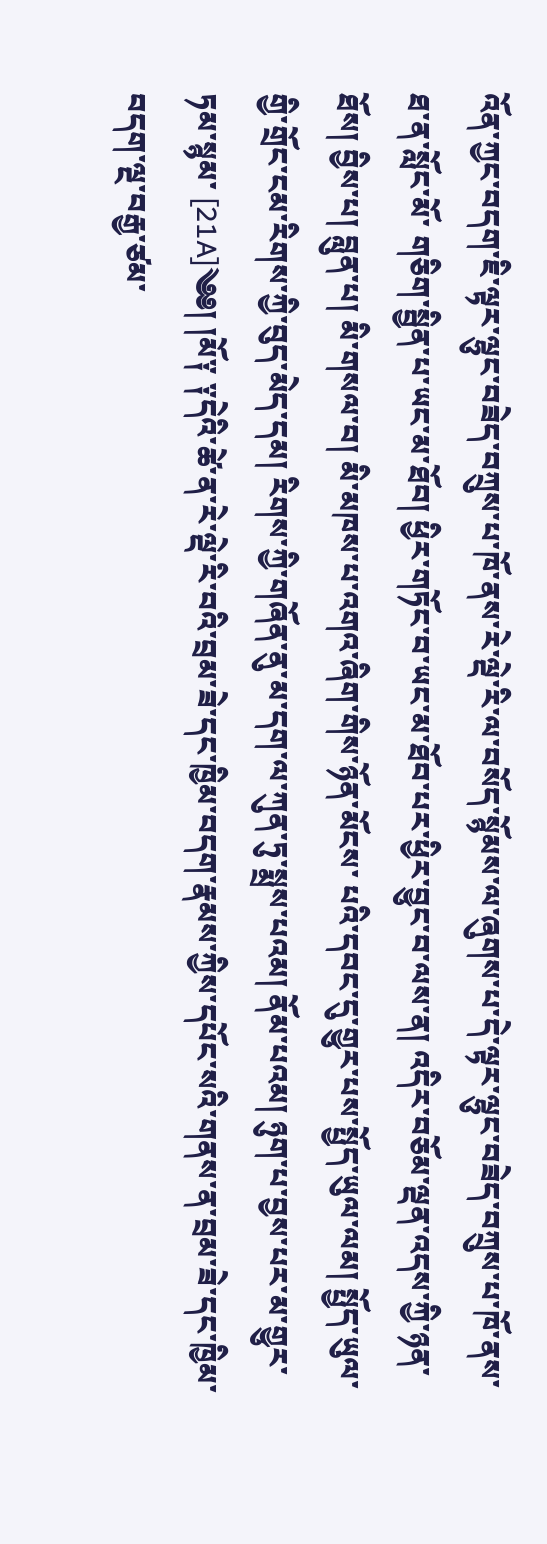འོན་ཀྱང་བདག་ཇི་ལྟར་ལྷུང་བཟེད་བཀྲུས་པ་ཁོ་ནས་རེ་ལྡེ་རི་ལ་བསོད་སྙོམས་ལ་ཞུགས་པ་དེ་ལྟར་ལྷུང་བཟེད་བཀྲུས་པ་ཁོ་ནས་ཐ་ན་སློང་མོ་ གཅིག་སྦྱིན་པ་ཡང་མ་ཐོབ། ཕྱིར་གཏོང་བ་ཡང་མ་ཐོབ་པར་ཕྱིར་བྱུང་བ་ལས་ན། འདིར་བཅོམ་ལྡན་འདས་ཀྱི་ཉན་ཐོས། བྱིས་པ། བླུན་པ། མི་གསལ་བ། མི་མཁས་པ་འགའ་ཞིག་གིས་ཉོན་མོངས་ པའི་དབང་དུ་གྱུར་པས་སྤྱོད་ཡུལ་ལམ། སྤྱོད་ཡུལ་གྱི་གྲོང་ངམ་རིགས་ཀྱི་བུད་མེད་དམ། རིགས་ཀྱི་གཞོན་ནུ་མ་དག་ལ་ཀུན་ཏུ་སྨྲས་པའམ། ནོམ་པའམ། ཉུག་པ་བྱས་པར་མ་གྱུར་ཏམ་སྙམ་ [21A]༄༅། །མོ༑ ༑དེའི་ཚེ་ན་རེ་ལྡེ་རི་བའི་བྲམ་ཟེ་དང་ཁྱིམ་བདག་རྣམས་ཀྱིས་དཔོང་སའི་གནས་ན་བྲམ་ཟེ་དང་ཁྱིམ་བདག་ལྔ་བརྒྱ་ཙམ་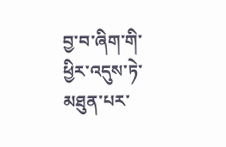བྱ་བ་ཞིག་གི་ཕྱིར་འདུས་ཏེ་མཐུན་པར་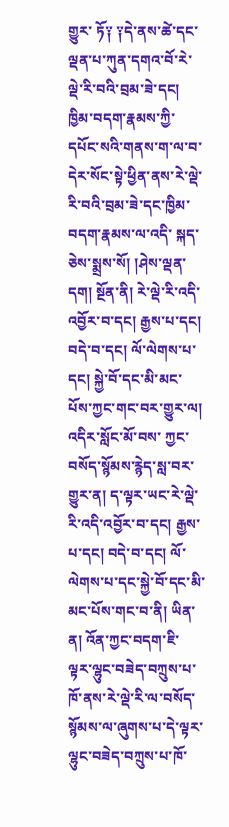གྱུར་ ཏོ༑ ༑དེ་ནས་ཚེ་དང་ལྡན་པ་ཀུན་དགའ་བོ་རེ་ལྡེ་རི་བའི་བྲམ་ཟེ་དང། ཁྱིམ་བདག་རྣམས་ཀྱི་དཔོང་སའི་གནས་ག་ལ་བ་དེར་སོང་སྟེ་ཕྱིན་ནས་རེ་ལྡེ་རི་བའི་བྲམ་ཟེ་དང་ཁྱིམ་བདག་རྣམས་ལ་འདི་ སྐད་ཅེས་སྨྲས་སོ། །ཤེས་ལྡན་དག། སྔོན་ནི། རེ་ལྡེ་རི་འདི་འབྱོར་བ་དང། རྒྱས་པ་དང། བདེ་བ་དང། ལོ་ལེགས་པ་དང། སྐྱེ་བོ་དང་མི་མང་པོས་ཀྱང་གང་བར་གྱུར་ལ། འདིར་སློང་མོ་བས་ ཀྱང་བསོད་སྙོམས་རྙེད་སླ་བར་གྱུར་ན། ད་ལྟར་ཡང་རེ་ལྡེ་རི་འདི་འབྱོར་བ་དང། རྒྱས་པ་དང། བདེ་བ་དང། ལོ་ལེགས་པ་དང་སྐྱེ་བོ་དང་མི་མང་པོས་གང་བ་ནི། ཡིན་ན། འོན་ཀྱང་བདག་ཇི་ ལྟར་ལྷུང་བཟེད་བཀྲུས་པ་ཁོ་ནས་རེ་ལྡེ་རི་ལ་བསོད་སྙོམས་ལ་ཞུགས་པ་དེ་ལྟར་ལྷུང་བཟེད་བཀྲུས་པ་ཁོ་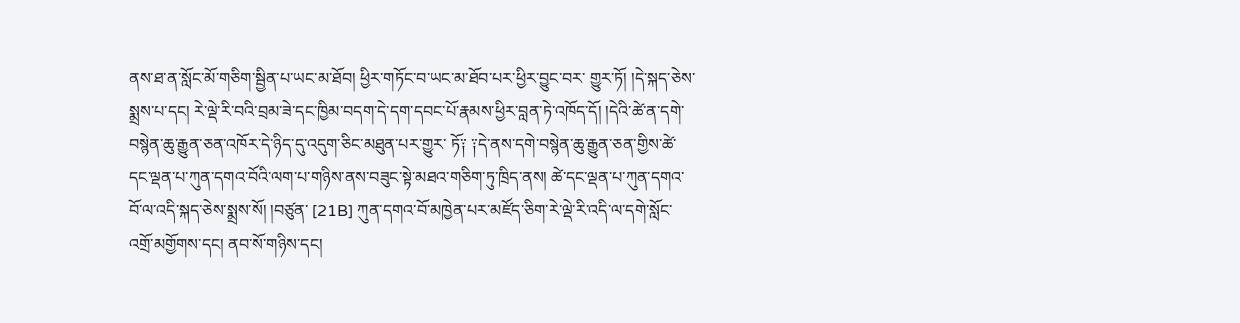ནས་ཐ་ན་སློང་མོ་གཅིག་སྦྱིན་པ་ཡང་མ་ཐོབ། ཕྱིར་གཏོང་བ་ཡང་མ་ཐོབ་པར་ཕྱིར་བྱུང་བར་ གྱུར་ཏོ། །དེ་སྐད་ཅེས་སྨྲས་པ་དང། རེ་ལྡེ་རི་བའི་བྲམ་ཟེ་དང་ཁྱིམ་བདག་དེ་དག་དབང་པོ་རྣམས་ཕྱིར་བླན་ཏེ་འཁོད་དོ། །དེའི་ཚེ་ན་དགེ་བསྙེན་ཆུ་རྒྱུན་ཅན་འཁོར་དེ་ཉིད་དུ་འདུག་ཅིང་མཐུན་པར་གྱུར་ ཏོ༑ ༑དེ་ནས་དགེ་བསྙེན་ཆུ་རྒྱུན་ཅན་གྱིས་ཚེ་དང་ལྡན་པ་ཀུན་དགའ་བོའི་ལག་པ་གཉིས་ནས་བཟུང་སྟེ་མཐའ་གཅིག་ཏུ་ཁྲིད་ནས། ཚེ་དང་ལྡན་པ་ཀུན་དགའ་བོ་ལ་འདི་སྐད་ཅེས་སྨྲས་སོ། །བཙུན་ [21B] ཀུན་དགའ་བོ་མཁྱེན་པར་མཛོད་ཅིག་རེ་ལྡེ་རི་འདི་ལ་དགེ་སློང་འགྲོ་མགྱོགས་དང། ནབ་སོ་གཉིས་དང།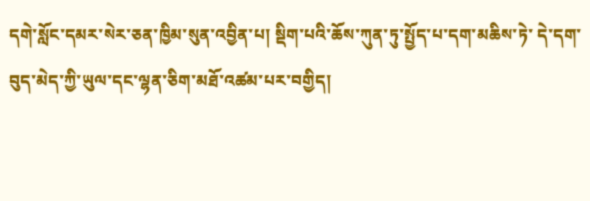དགེ་སློང་དམར་སེར་ཅན་ཁྱིམ་སུན་འབྱིན་པ། སྡིག་པའི་ཆོས་ཀུན་ཏུ་སྤྱོད་པ་དག་མཆིས་ཏེ་ དེ་དག་བུད་མེད་ཀྱི་ཡུལ་དང་ལྷན་ཅིག་མཐོ་འཚམ་པར་བགྱིད།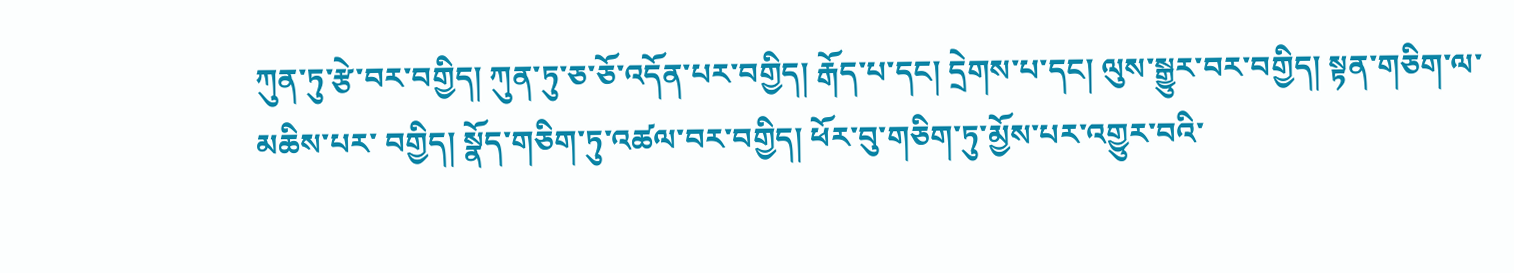ཀུན་ཏུ་རྩེ་བར་བགྱིད། ཀུན་ཏུ་ཅ་ཅོ་འདོན་པར་བགྱིད། རྒོད་པ་དང། དྲེགས་པ་དང། ལུས་སྒྱུར་བར་བགྱིད། སྟན་གཅིག་ལ་མཆིས་པར་ བགྱིད། སྣོད་གཅིག་ཏུ་འཚལ་བར་བགྱིད། ཕོར་བུ་གཅིག་ཏུ་མྱོས་པར་འགྱུར་བའི་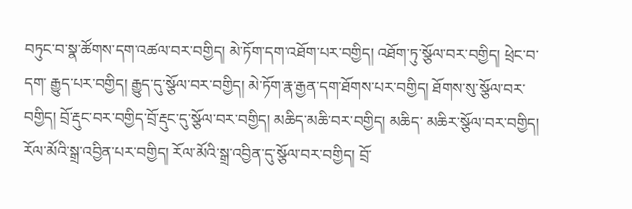བཏུང་བ་སྣ་ཚོགས་དག་འཚལ་བར་བགྱིད། མེ་ཏོག་དག་འཐོག་པར་བགྱིད། འཐོག་ཏུ་སྩོལ་བར་བགྱིད། ཕྲེང་བ་དག་ རྒྱུད་པར་བགྱིད། རྒྱུད་དུ་སྩོལ་བར་བགྱིད། མེ་ཏོག་རྣ་རྒྱན་དག་ཐོགས་པར་བགྱིད། ཐོགས་སུ་སྩོལ་བར་བགྱིད། བྲོ་རྡུང་བར་བགྱིད་བྲོ་རྡུང་དུ་སྩོལ་བར་བགྱིད། མཆིད་མཆི་བར་བགྱིད། མཆིད་ མཆིར་སྩོལ་བར་བགྱིད། རོལ་མོའི་སྒྲ་འབྱིན་པར་བགྱིད། རོལ་མོའི་སྒྲ་འབྱིན་དུ་སྩོལ་བར་བགྱིད། བྲོ་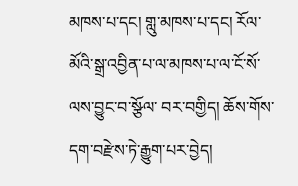མཁས་པ་དང། གླུ་མཁས་པ་དང། རོལ་མོའི་སྒྲ་འབྱིན་པ་ལ་མཁས་པ་ལ་ངོ་སོ་ལས་བྱུང་བ་སྩོལ་ བར་བགྱིད། ཆོས་གོས་དག་བརྫེས་ཏེ་རྒྱུག་པར་བྱེད།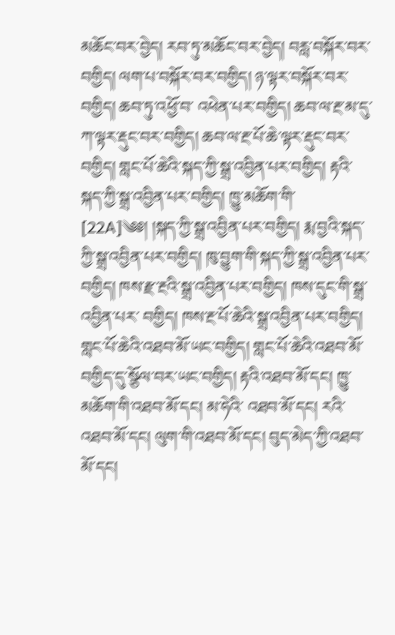མཆོང་བར་བྱེད། རབ་ཏུ་མཆོང་བར་བྱེད། བརླ་བསྐོར་བར་བགྱིད། ལག་པ་བསྐོར་བར་བགྱིད། ཉ་ལྟར་བསྐོར་བར་བགྱིད། ཆབ་ཏུ་འཕྱོ་བ་ འཕེན་པར་བགྱིད། ཆབ་ལ་རྔ་མ་དུ་ཀ་ལྟར་རྡུང་བར་བགྱིད། ཆབ་ལ་རྔ་པོ་ཆེ་ལྟར་རྡུང་བར་བགྱིད། གླང་པོ་ཆེའི་སྐད་ཀྱི་སྒྲ་འབྱིན་པར་བགྱིད། རྟའི་སྐད་ཀྱི་སྒྲ་འབྱིན་པར་བགྱིད། ཁྱུ་མཆོག་གི་ [22A]༄༅། །སྐད་ཀྱི་སྒྲ་འབྱིན་པར་བགྱིད། རྨ་བྱའི་སྐད་ཀྱི་སྒྲ་འབྱིན་པར་བགྱིད། ཁུ་བྱུག་གི་སྐད་ཀྱི་སྒྲ་འབྱིན་པར་བགྱིད། ཁས་རྫ་རྔའི་སྒྲ་འབྱིན་པར་བགྱིད། ཁས་དུང་གི་སྒྲ་འབྱིན་པར་ བགྱིད། ཁས་རྔ་པོ་ཆེའི་སྒྲ་འབྱིན་པར་བགྱིད། གླང་པོ་ཆེའི་འཐབ་མོ་ཡང་བགྱིད། གླང་པོ་ཆེའི་འཐབ་མོ་བགྱིད་དུ་སྩོལ་བར་ཡང་བགྱིད། རྟའི་འཐབ་མོ་དང། ཁྱུ་མཆོག་གི་འཐབ་མོ་དང། མ་ཧེའི་ འཐབ་མོ་དང། རའི་འཐབ་མོ་དང། ལུག་གི་འཐབ་མོ་དང། བུད་མེད་ཀྱི་འཐབ་མོ་དང།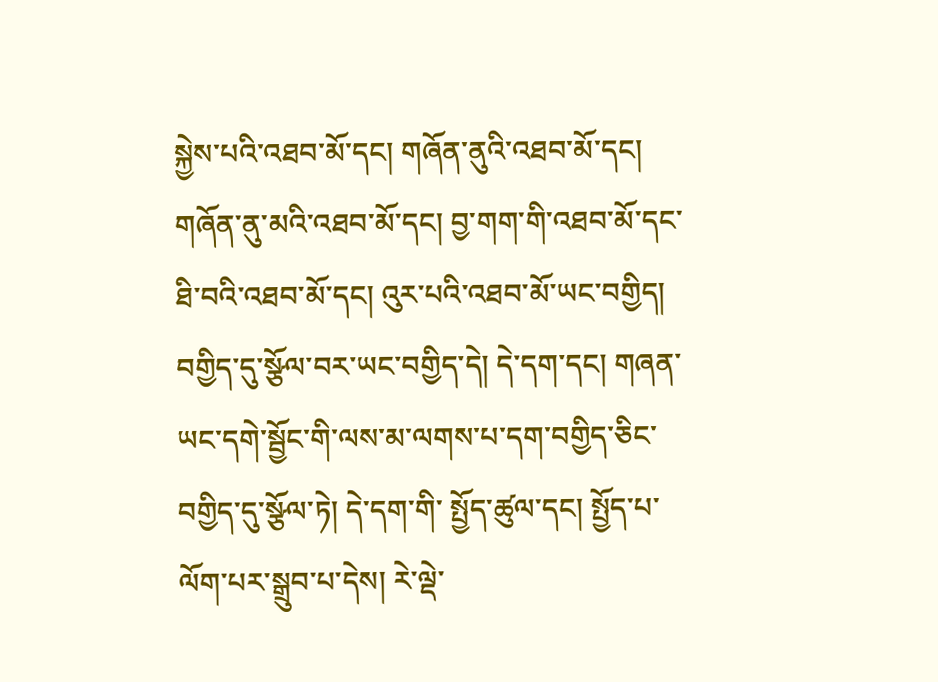སྐྱེས་པའི་འཐབ་མོ་དང། གཞོན་ནུའི་འཐབ་མོ་དང། གཞོན་ནུ་མའི་འཐབ་མོ་དང། བྱ་གག་གི་འཐབ་མོ་དང་ ཐི་བའི་འཐབ་མོ་དང། འུར་པའི་འཐབ་མོ་ཡང་བགྱིད། བགྱིད་དུ་སྩོལ་བར་ཡང་བགྱིད་དེ། དེ་དག་དང། གཞན་ཡང་དགེ་སྦྱོང་གི་ལས་མ་ལགས་པ་དག་བགྱིད་ཅིང་བགྱིད་དུ་སྩོལ་ཏེ། དེ་དག་གི་ སྤྱོད་ཚུལ་དང། སྤྱོད་པ་ལོག་པར་སྒྲུབ་པ་དེས། རེ་ལྡེ་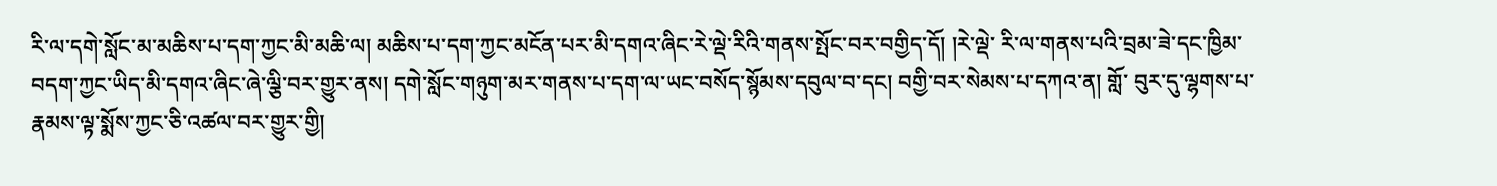རི་ལ་དགེ་སློང་མ་མཆིས་པ་དག་ཀྱང་མི་མཆི་ལ། མཆིས་པ་དག་ཀྱང་མངོན་པར་མི་དགའ་ཞིང་རེ་ལྡེ་རིའི་གནས་སྤོང་བར་བགྱིད་དོ། །རེ་ལྡེ་ རི་ལ་གནས་པའི་བྲམ་ཟེ་དང་ཁྱིམ་བདག་ཀྱང་ཡིད་མི་དགའ་ཞིང་ཞེ་ལྕི་བར་གྱུར་ནས། དགེ་སློང་གཉུག་མར་གནས་པ་དག་ལ་ཡང་བསོད་སྙོམས་དབུལ་བ་དང། བགྱི་བར་སེམས་པ་དཀའ་ན། གློ་ བུར་དུ་ལྷགས་པ་རྣམས་ལྟ་སྨོས་ཀྱང་ཅི་འཚལ་བར་གྱུར་གྱི།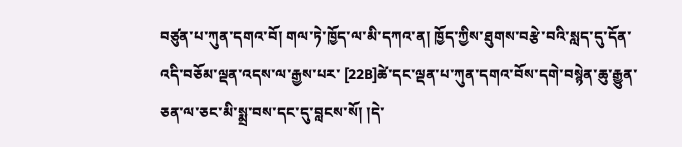བཙུན་པ་ཀུན་དགའ་བོ། གལ་ཏེ་ཁྱོད་ལ་མི་དཀའ་ན། ཁྱོད་ཀྱིས་ཐུགས་བརྩེ་བའི་སླད་དུ་དོན་འདི་བཅོམ་ལྡན་འདས་ལ་རྒྱས་པར་ [22B]ཚེ་དང་ལྡན་པ་ཀུན་དགའ་བོས་དགེ་བསྙེན་ཆུ་རྒྱུན་ཅན་ལ་ཅང་མི་སྨྲ་བས་དང་དུ་བླངས་སོ། །དེ་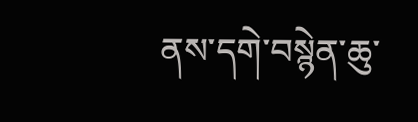ནས་དགེ་བསྙེན་ཆུ་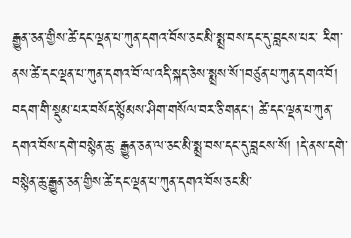རྒྱུན་ཅན་གྱིས་ཚེ་དང་ལྡན་པ་ཀུན་དགའ་བོས་ཅང་མི་སྨྲ་བས་དང་དུ་བླངས་པར་ རིག་ནས་ཚེ་དང་ལྡན་པ་ཀུན་དགའ་བོ་ལ་འདི་སྐད་ཅེས་སྨྲས་སོ་།བཙུན་པ་ཀུན་དགའ་བོ། བདག་གི་སྡུམ་པར་བསོད་སྙོམས་ཤིག་གསོལ་བར་ཅི་གནང། ཚེ་དང་ལྡན་པ་ཀུན་དགའ་བོས་དགེ་བསྙེན་ཆུ་ རྒྱུན་ཅན་ལ་ཅང་མི་སྨྲ་བས་དང་དུ་བླངས་སོ། །དེ་ནས་དགེ་བསྙེན་ཆུ་རྒྱུན་ཅན་གྱིས་ཚེ་དང་ལྡན་པ་ཀུན་དགའ་བོས་ཅང་མི་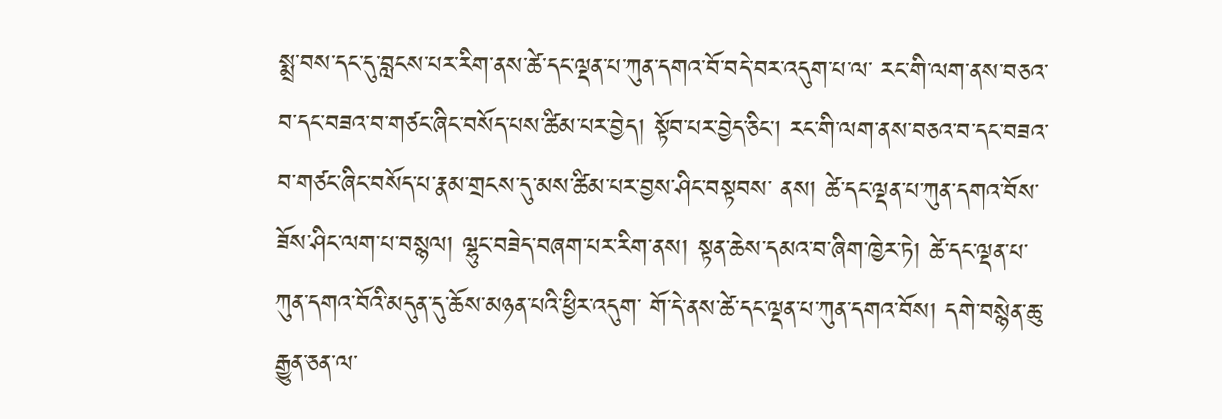སྨྲ་བས་དང་དུ་བླངས་པར་རིག་ནས་ཚེ་དང་ལྡན་པ་ཀུན་དགའ་བོ་བདེ་བར་འདུག་པ་ལ་ རང་གི་ལག་ནས་བཅའ་བ་དང་བཟའ་བ་གཙང་ཞིང་བསོད་པས་ཚིམ་པར་བྱེད། སྟོབ་པར་བྱེད་ཅིང། རང་གི་ལག་ནས་བཅའ་བ་དང་བཟའ་བ་གཙང་ཞིང་བསོད་པ་རྣམ་གྲངས་དུ་མས་ཚིམ་པར་བྱས་ཤིང་བསྟབས་ ནས། ཚེ་དང་ལྡན་པ་ཀུན་དགའ་བོས་ཟོས་ཤིང་ལག་པ་བསྙལ། ལྷུང་བཟེད་བཞག་པར་རིག་ནས། སྟན་ཆེས་དམའ་བ་ཞིག་ཁྱེར་ཏེ། ཚེ་དང་ལྡན་པ་ཀུན་དགའ་བོའི་མདུན་དུ་ཆོས་མཉན་པའི་ཕྱིར་འདུག་ གོ་དེ་ནས་ཚེ་དང་ལྡན་པ་ཀུན་དགའ་བོས། དགེ་བསྙེན་ཆུ་རྒྱུན་ཅན་ལ་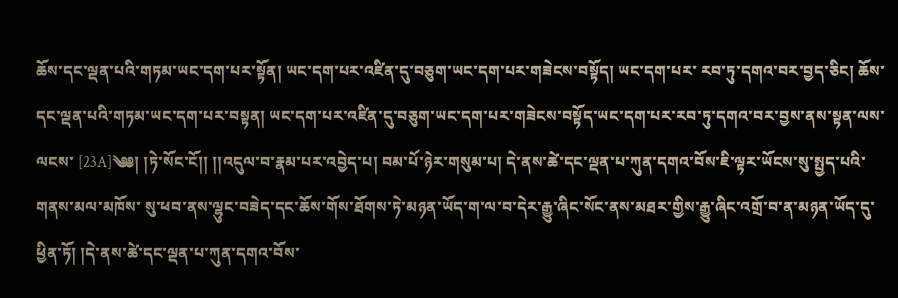ཆོས་དང་ལྡན་པའི་གཏམ་ཡང་དག་པར་སྟོན། ཡང་དག་པར་འཛིན་དུ་བཅུག་ཡང་དག་པར་གཟེངས་བསྟོད། ཡང་དག་པར་ རབ་ཏུ་དགའ་བར་བྱད་ཅིང། ཆོས་དང་ལྡན་པའི་གཏམ་ཡང་དག་པར་བསྟན། ཡང་དག་པར་འཛིན་དུ་བཅུག་ཡང་དག་པར་གཟེངས་བསྟོད་ཡང་དག་པར་རབ་ཏུ་དགའ་བར་བྱས་ནས་སྟན་ལས་ལངས་ [23A]༄༅། །ཏེ་སོང་ངོ།། །།འདུལ་བ་རྣམ་པར་འབྱེད་པ། བམ་པོ་ཉེར་གསུམ་པ། དེ་ནས་ཚེ་དང་ལྡན་པ་ཀུན་དགའ་བོས་ཇི་ལྟར་ཡོངས་སུ་སྤྱད་པའི་གནས་མལ་མཁོས་ སུ་ཕབ་ནས་ལྷུང་བཟེད་དང་ཆོས་གོས་ཐོགས་ཏེ་མཉན་ཡོད་ག་ལ་བ་དེར་རྒྱུ་ཞིང་སོང་ནས་མཐར་གྱིས་རྒྱུ་ཞིང་འགྲོ་བ་ན་མཉན་ཡོད་དུ་ཕྱིན་ཏོ། །དེ་ནས་ཚེ་དང་ལྡན་པ་ཀུན་དགའ་བོས་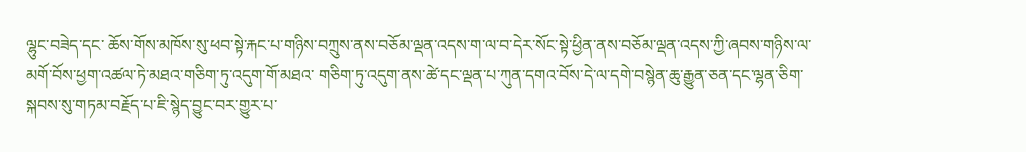ལྷུང་བཟེད་དང་ ཆོས་གོས་མཁོས་སུ་ཕབ་སྟེ་རྐང་པ་གཉིས་བཀྲུས་ནས་བཅོམ་ལྡན་འདས་ག་ལ་བ་དེར་སོང་སྟེ་ཕྱིན་ནས་བཅོམ་ལྡན་འདས་ཀྱི་ཞབས་གཉིས་ལ་མགོ་བོས་ཕྱག་འཚལ་ཏེ་མཐའ་གཅིག་ཏུ་འདུག་གོ་མཐའ་ གཅིག་ཏུ་འདུག་ནས་ཚེ་དང་ལྡན་པ་ཀུན་དགའ་བོས་དེ་ལ་དགེ་བསྙེན་ཆུ་རྒྱུན་ཅན་དང་ལྷན་ཅིག་སྐབས་སུ་གཏམ་བརྗོད་པ་ཇི་སྙེད་བྱུང་བར་གྱུར་པ་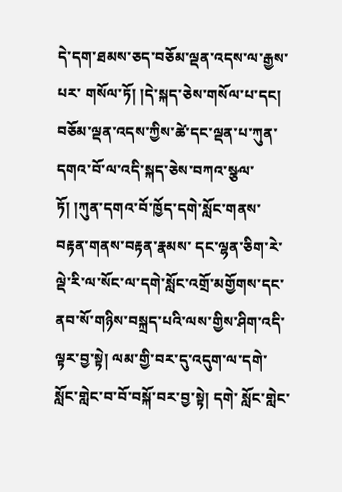དེ་དག་ཐམས་ཅད་བཅོམ་ལྡན་འདས་ལ་རྒྱས་པར་ གསོལ་ཏོ། །དེ་སྐད་ཅེས་གསོལ་པ་དང། བཅོམ་ལྡན་འདས་ཀྱིས་ཚེ་དང་ལྡན་པ་ཀུན་དགའ་བོ་ལ་འདི་སྐད་ཅེས་བཀའ་སྩལ་ཏོ། །ཀུན་དགའ་བོ་ཁྱོད་དགེ་སློང་གནས་བརྟན་གནས་བརྟན་རྣམས་ དང་ལྷན་ཅིག་རེ་ལྡེ་རི་ལ་སོང་ལ་དགེ་སློང་འགྲོ་མགྱོགས་དང་ནབ་སོ་གཉིས་བསྐྲད་པའི་ལས་གྱིས་ཤིག་འདི་ལྟར་བྱ་སྟེ། ལམ་གྱི་བར་དུ་འདུག་ལ་དགེ་སློང་གླེང་བ་བོ་བསྐོ་བར་བྱ་སྟེ། དགེ་ སློང་གླེང་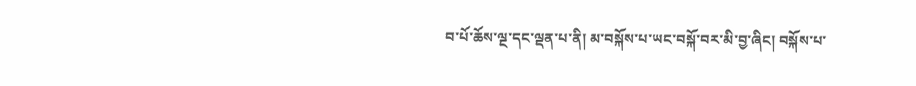བ་པོ་ཆོས་ལྔ་དང་ལྡན་པ་ནི། མ་བསྐོས་པ་ཡང་བསྐོ་བར་མི་བྱ་ཞིང། བསྐོས་པ་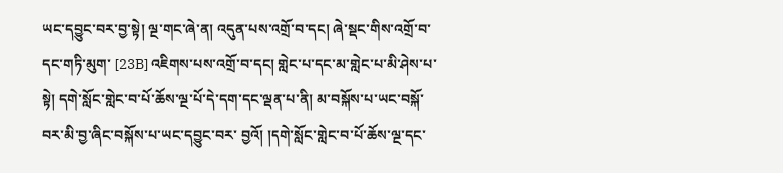ཡང་དབྱུང་བར་བྱ་སྟེ། ལྔ་གང་ཞེ་ན། འདུན་པས་འགྲོ་བ་དང། ཞེ་སྡང་གིས་འགྲོ་བ་དང་གཏི་མུག་ [23B] འཇིགས་པས་འགྲོ་བ་དང། གླེང་པ་དང་མ་གླེང་པ་མི་ཤེས་པ་སྟེ། དགེ་སློང་གླེང་བ་པོ་ཆོས་ལྔ་པོ་དེ་དག་དང་ལྡན་པ་ནི། མ་བསྐོས་པ་ཡང་བསྐོ་བར་མི་བྱ་ཞིང་བསྐོས་པ་ཡང་དབྱུང་བར་ བྱའོ། །དགེ་སློང་གླེང་བ་པོ་ཆོས་ལྔ་དང་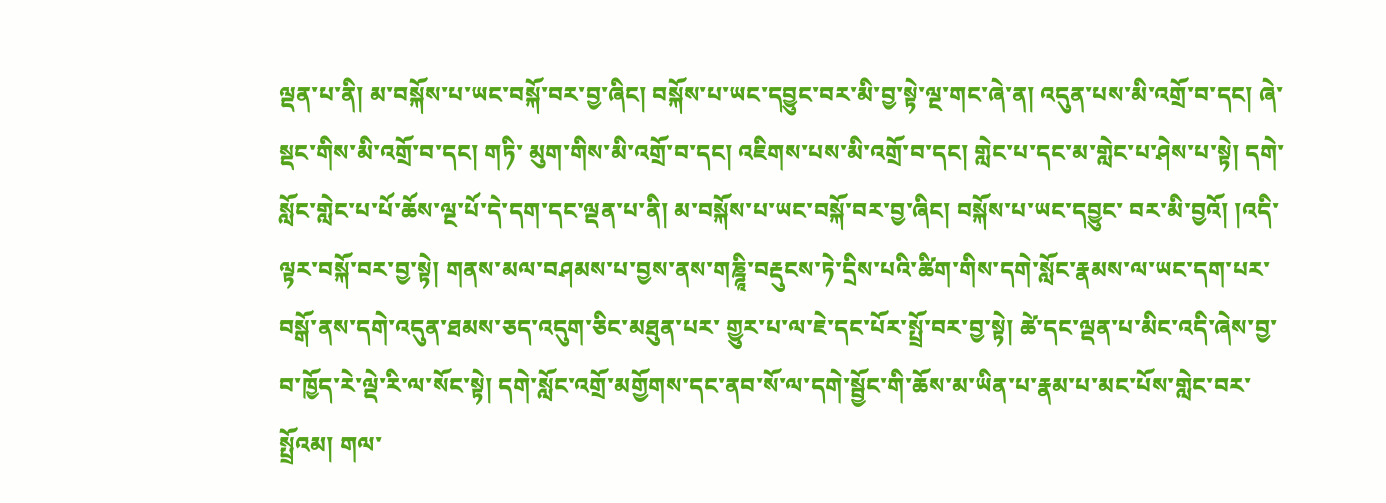ལྡན་པ་ནི། མ་བསྐོས་པ་ཡང་བསྐོ་བར་བྱ་ཞིང། བསྐོས་པ་ཡང་དབྱུང་བར་མི་བྱ་སྟེ་ལྔ་གང་ཞེ་ན། འདུན་པས་མི་འགྲོ་བ་དང། ཞེ་སྡང་གིས་མི་འགྲོ་བ་དང། གཏི་ མུག་གིས་མི་འགྲོ་བ་དང། འཇིགས་པས་མི་འགྲོ་བ་དང། གླེང་པ་དང་མ་གླེང་པ་ཤེས་པ་སྟེ། དགེ་སློང་གླེང་པ་པོ་ཆོས་ལྔ་པོ་དེ་དག་དང་ལྡན་པ་ནི། མ་བསྐོས་པ་ཡང་བསྐོ་བར་བྱ་ཞིང། བསྐོས་པ་ཡང་དབྱུང་ བར་མི་བྱའོ། །འདི་ལྟར་བསྐོ་བར་བྱ་སྟེ། གནས་མལ་བཤམས་པ་བྱས་ནས་གཎྜཱི་བརྡུངས་ཏེ་དྲིས་པའི་ཚིག་གིས་དགེ་སློང་རྣམས་ལ་ཡང་དག་པར་བསྒོ་ནས་དགེ་འདུན་ཐམས་ཅད་འདུག་ཅིང་མཐུན་པར་ གྱུར་པ་ལ་ཇེ་དང་པོར་སྤྲོ་བར་བྱ་སྟེ། ཚེ་དང་ལྡན་པ་མིང་འདི་ཞེས་བྱ་བ་ཁྱོད་རེ་ལྡེ་རི་ལ་སོང་སྟེ། དགེ་སློང་འགྲོ་མགྱོགས་དང་ནབ་སོ་ལ་དགེ་སྦྱོང་གི་ཆོས་མ་ཡིན་པ་རྣམ་པ་མང་པོས་གླེང་བར་སྤྲོའམ། གལ་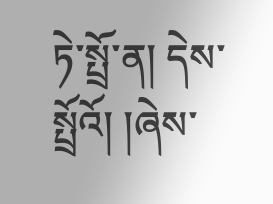ཏེ་སྤྲོ་ན། དེས་སྤྲོའོ། །ཞེས་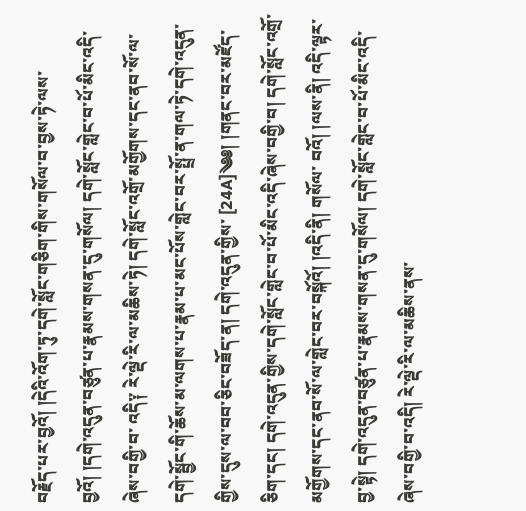བརྗོད་པར་བྱའོ། །དེའི་འོག་ཏུ་དགེ་སློང་གཅིག་གིས་གསོལ་བ་བྱས་ཏེ་ལས་བྱའོ། །དགེ་འདུན་བཙུན་པ་རྣམས་གསན་དུ་གསོལ། དགེ་སློང་གླེང་བ་པོ་མིང་འདི་ཞེས་བགྱི་བ་ འདི༑ རེ་ལྡེ་རི་ལ་མཆིས་ཏེ། དགེ་སློང་འགྲོ་མགྱོགས་དང་ནབ་སོ་ལ་དགེ་སྦྱོང་གི་ཆོས་མ་ལགས་པ་རྣམ་པ་མང་པོས་གླེང་བར་སྤྲོ་ན་གལ་ཏེ་དགེ་འདུན་གྱིས་དུས་ལ་བབ་ཅིང་བཟོད་ན། དགེ་འདུན་གྱིས་ [24A]༄༅། །གནང་བར་མཛོད་ཅིག་དང། དགེ་འདུན་གྱིས་དགེ་སློང་གླེང་བ་པོ་མིང་འདི་ཞེས་བགྱི་བ། དགེ་སློང་འགྲོ་མགྱོགས་དང་ནབ་སོ་ལ་གླེང་བར་བསྐོའོ། །འདི་ནི། གསོལ་ བའོ། །ལས་ནི། འདི་ལྟར་བྱ་སྟེ། དགེ་འདུན་བཙུན་པ་རྣམས་གསན་དུ་གསོལ། དགེ་སློང་གླེང་བ་པོ་མིང་འདི་ཞེས་བགྱི་བ་འདི། རེ་ལྡེ་རི་ལ་མཆིས་ནས་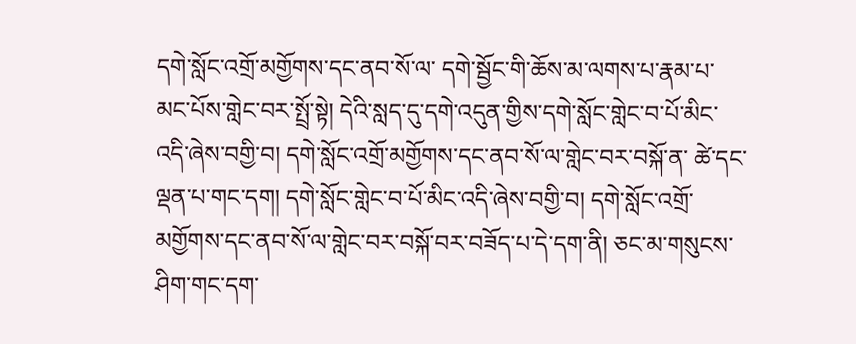དགེ་སློང་འགྲོ་མགྱོགས་དང་ནབ་སོ་ལ་ དགེ་སྦྱོང་གི་ཆོས་མ་ལགས་པ་རྣམ་པ་མང་པོས་གླེང་བར་སྤྲོ་སྟེ། དེའི་སླད་དུ་དགེ་འདུན་གྱིས་དགེ་སློང་གླེང་བ་པོ་མིང་འདི་ཞེས་བགྱི་བ། དགེ་སློང་འགྲོ་མགྱོགས་དང་ནབ་སོ་ལ་གླེང་བར་བསྐོ་ན་ ཚེ་དང་ལྡན་པ་གང་དག། དགེ་སློང་གླེང་བ་པོ་མིང་འདི་ཞེས་བགྱི་བ། དགེ་སློང་འགྲོ་མགྱོགས་དང་ནབ་སོ་ལ་གླེང་བར་བསྐོ་བར་བཟོད་པ་དེ་དག་ནི། ཅང་མ་གསུངས་ཤིག་གང་དག་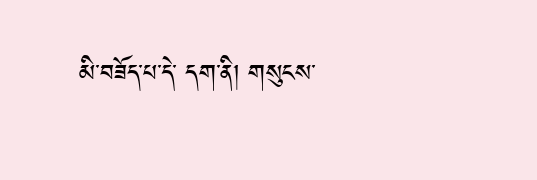མི་བཟོད་པ་དེ་ དག་ནི། གསུངས་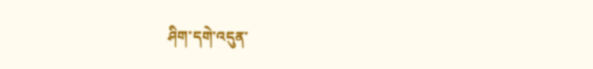ཤིག་དགེ་འདུན་